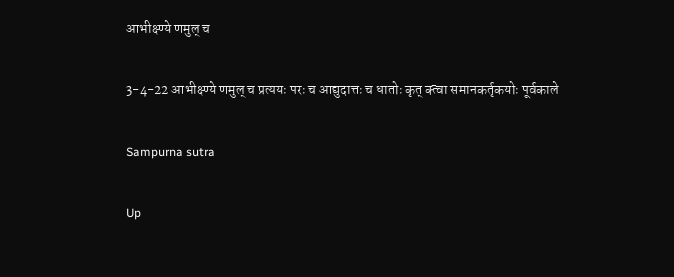आभीक्ष्ण्ये णमुल् च

3-4-22 आभीक्ष्ण्ये णमुल् च प्रत्ययः परः च आद्युदात्तः च धातोः कृत् क्त्वा समानकर्तृकयोः पूर्वकाले

Sampurna sutra

Up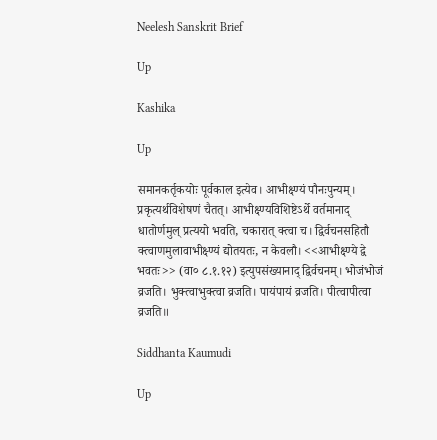Neelesh Sanskrit Brief

Up

Kashika

Up

समानकर्तृकयोः पूर्वकाल इत्येव। आभीक्ष्ण्यं पौनःपुन्यम्। प्रकृत्यर्थविशेषणं चैतत्। आभीक्ष्ण्यविशिष्टेऽर्थे वर्तमानाद् धातोर्णमुल् प्रत्ययो भवति, चकारात् क्त्वा च। द्विर्वचनसहितौ क्त्वाणमुलावाभीक्ष्ण्यं द्योतयतः, न केवलौ। <<आभीक्ष्ण्ये द्वे भवतः>> (वा० ८.१.१२) इत्युपसंख्यानाद् द्विर्वचनम्। भोजंभोजं व्रजति। भुक्त्वाभुक्त्वा व्रजति। पायंपायं व्रजति। पीत्वापीत्वा व्रजति॥

Siddhanta Kaumudi

Up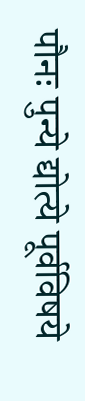पौनः पुन्ये द्योत्ये पूर्वविषये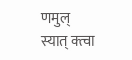णमुल् स्यात् क्त्वा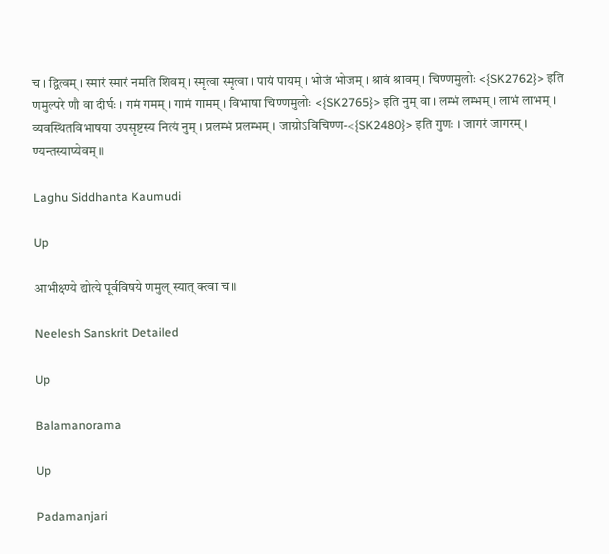च । द्वित्वम् । स्मारं स्मारं नमति शिवम् । स्मृत्वा स्मृत्वा । पायं पायम् । भोजं भोजम् । श्रावं श्रावम् । चिण्णमुलोः <{SK2762}> इति णमुल्परे णौ वा दीर्घः । गमं गमम् । गामं गामम् । विभाषा चिण्णमुलोः <{SK2765}> इति नुम् वा । लम्भं लम्भम् । लाभं लाभम् । व्यवस्थितविभाषया उपसृष्टस्य नित्यं नुम् । प्रलम्भं प्रलम्भम् । जाग्रोऽविचिण्ण-<{SK2480}> इति गुणः । जागरं जागरम् । ण्यन्तस्याप्येवम् ॥

Laghu Siddhanta Kaumudi

Up

आभीक्ष्ण्ये द्योत्ये पूर्वविषये णमुल् स्यात् क्त्वा च॥

Neelesh Sanskrit Detailed

Up

Balamanorama

Up

Padamanjari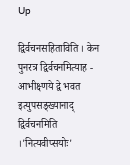Up

द्विर्वचनसहिताविति । केन पुनरत्र द्विर्वचनमित्याह - आभीक्ष्णये द्वे भवत इत्युपसङ्ख्यानाद् द्विर्वचनमिति ।'नित्यवीप्सयोः'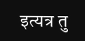इत्यत्र तु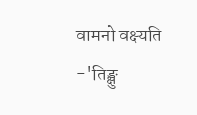वामनो वक्ष्यति -'तिङ्क्षु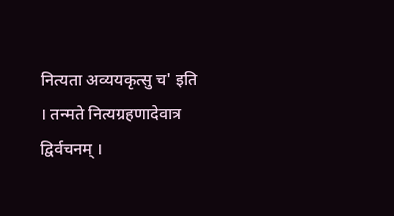नित्यता अव्ययकृत्सु च' इति । तन्मते नित्यग्रहणादेवात्र द्विर्वचनम् ।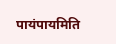पायंपायमिति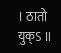। ठातो युक्ऽ ॥